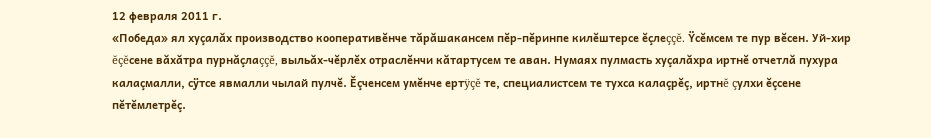12 февраля 2011 г.
«Победа» ял хуçалăх производство кооперативĕнче тăрăшакансем пĕр-пĕринпе килĕштерсе ĕçлеççĕ. Ÿсĕмсем те пур вĕсен. Уй-хир ĕçĕсене вăхăтра пурнăçлаççĕ, выльăх-чĕрлĕх отраслĕнчи кăтартусем те аван. Нумаях пулмасть хуçалăхра иртнĕ отчетлă пухура калаçмалли, сÿтсе явмалли чылай пулчĕ. Ĕçченсем умĕнче ертÿçĕ те, специалистсем те тухса калаçрĕç, иртнĕ çулхи ĕçсене пĕтĕмлетрĕç.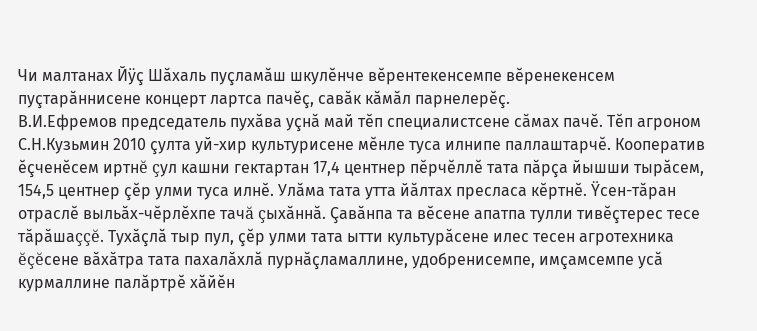Чи малтанах Йÿç Шăхаль пуçламăш шкулĕнче вĕрентекенсемпе вĕренекенсем пуçтарăннисене концерт лартса пачĕç, савăк кăмăл парнелерĕç.
В.И.Ефремов председатель пухăва уçнă май тĕп специалистсене сăмах пачĕ. Тĕп агроном С.Н.Кузьмин 2010 çулта уй-хир культурисене мĕнле туса илнипе паллаштарчĕ. Кооператив ĕçченĕсем иртнĕ çул кашни гектартан 17,4 центнер пĕрчĕллĕ тата пăрçа йышши тырăсем, 154,5 центнер çĕр улми туса илнĕ. Улăма тата утта йăлтах пресласа кĕртнĕ. Ÿсен-тăран отраслĕ выльăх-чĕрлĕхпе тачă çыхăннă. Çавăнпа та вĕсене апатпа тулли тивĕçтерес тесе тăрăшаççĕ. Тухăçлă тыр пул, çĕр улми тата ытти культурăсене илес тесен агротехника ĕçĕсене вăхăтра тата пахалăхлă пурнăçламаллине, удобренисемпе, имçамсемпе усă курмаллине палăртрĕ хăйĕн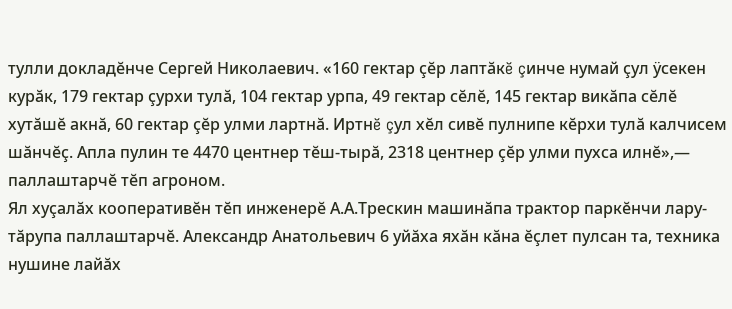тулли докладĕнче Сергей Николаевич. «160 гектар çĕр лаптăкĕ çинче нумай çул ÿсекен курăк, 179 гектар çурхи тулă, 104 гектар урпа, 49 гектар сĕлĕ, 145 гектар викăпа сĕлĕ хутăшĕ акнă, 60 гектар çĕр улми лартнă. Иртнĕ çул хĕл сивĕ пулнипе кĕрхи тулă калчисем шăнчĕç. Апла пулин те 4470 центнер тĕш-тырă, 2318 центнер çĕр улми пухса илнĕ»,— паллаштарчĕ тĕп агроном.
Ял хуçалăх кооперативĕн тĕп инженерĕ А.А.Трескин машинăпа трактор паркĕнчи лару-тăрупа паллаштарчĕ. Александр Анатольевич 6 уйăха яхăн кăна ĕçлет пулсан та, техника нушине лайăх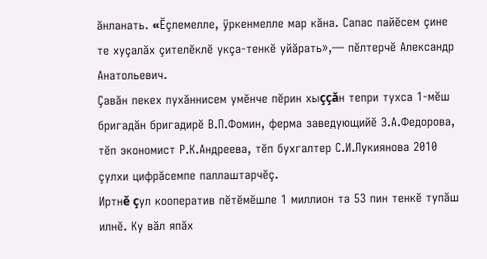ăнланать. «Ĕçлемелле, ÿркенмелле мар кăна. Сапас пайĕсем çине те хуçалăх çителĕклĕ укçа-тенкĕ уйăрать»,— пĕлтерчĕ Александр Анатольевич.
Çавăн пекех пухăннисем умĕнче пĕрин хыççăн тепри тухса 1-мĕш бригадăн бригадирĕ В.П.Фомин, ферма заведующийĕ З.А.Федорова, тĕп экономист Р.К.Андреева, тĕп бухгалтер С.И.Лукиянова 2010 çулхи цифрăсемпе паллаштарчĕç.
Иртнĕ çул кооператив пĕтĕмĕшле 1 миллион та 53 пин тенкĕ тупăш илнĕ. Ку вăл япăх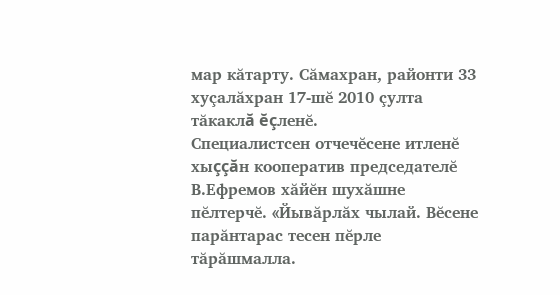мар кăтарту. Сăмахран, районти 33 хуçалăхран 17-шĕ 2010 çулта тăкаклă ĕçленĕ.
Специалистсен отчечĕсене итленĕ хыççăн кооператив председателĕ В.Ефремов хăйĕн шухăшне пĕлтерчĕ. «Йывăрлăх чылай. Вĕсене парăнтарас тесен пĕрле тăрăшмалла.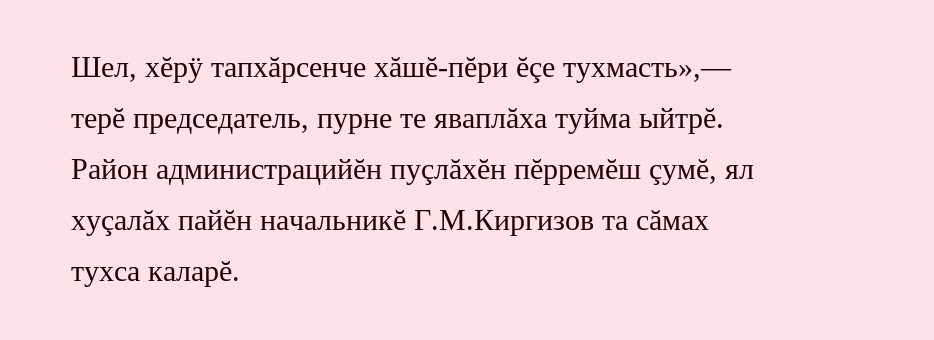Шел, хĕрÿ тапхăрсенче хăшĕ-пĕри ĕçе тухмасть»,— терĕ председатель, пурне те яваплăха туйма ыйтрĕ.
Район администрацийĕн пуçлăхĕн пĕрремĕш çумĕ, ял хуçалăх пайĕн начальникĕ Г.М.Киргизов та сăмах тухса каларĕ.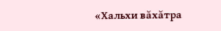«Хальхи вăхăтра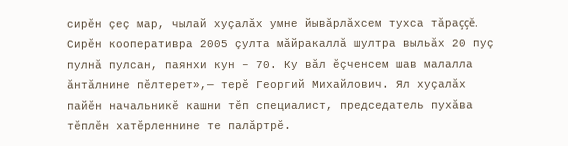сирĕн çеç мар, чылай хуçалăх умне йывăрлăхсем тухса тăраççĕ. Сирĕн кооперативра 2005 çулта мăйракаллă шултра выльăх 20 пуç пулнă пулсан, паянхи кун – 70. Ку вăл ĕçченсем шав малалла ăнтăлнине пĕлтерет»,— терĕ Георгий Михайлович. Ял хуçалăх пайĕн начальникĕ кашни тĕп специалист, председатель пухăва тĕплĕн хатĕрленнине те палăртрĕ.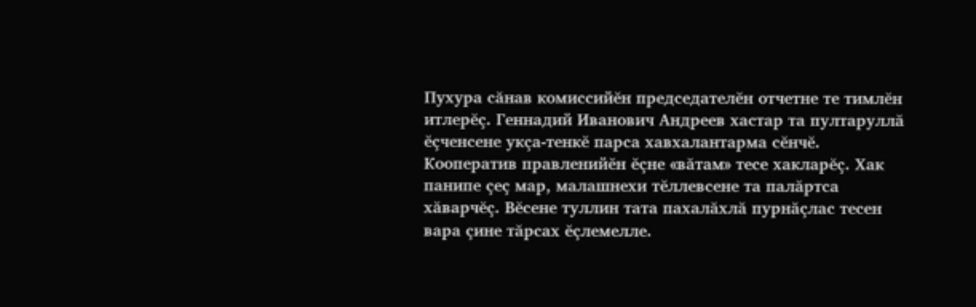Пухура сăнав комиссийĕн председателĕн отчетне те тимлĕн итлерĕç. Геннадий Иванович Андреев хастар та пултаруллă ĕçченсене укçа-тенкĕ парса хавхалантарма сĕнчĕ.
Кооператив правленийĕн ĕçне «вăтам» тесе хакларĕç. Хак панипе çеç мар, малашнехи тĕллевсене та палăртса хăварчĕç. Вĕсене туллин тата пахалăхлă пурнăçлас тесен вара çине тăрсах ĕçлемелле.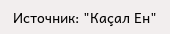Источник: "Каçал Ен"